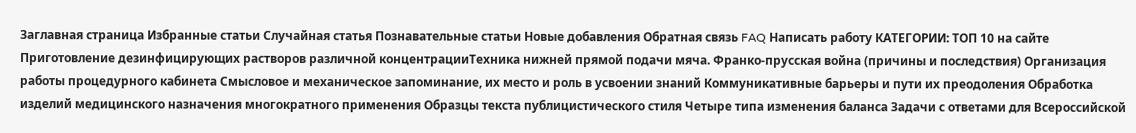Заглавная страница Избранные статьи Случайная статья Познавательные статьи Новые добавления Обратная связь FAQ Написать работу КАТЕГОРИИ: ТОП 10 на сайте Приготовление дезинфицирующих растворов различной концентрацииТехника нижней прямой подачи мяча. Франко-прусская война (причины и последствия) Организация работы процедурного кабинета Смысловое и механическое запоминание, их место и роль в усвоении знаний Коммуникативные барьеры и пути их преодоления Обработка изделий медицинского назначения многократного применения Образцы текста публицистического стиля Четыре типа изменения баланса Задачи с ответами для Всероссийской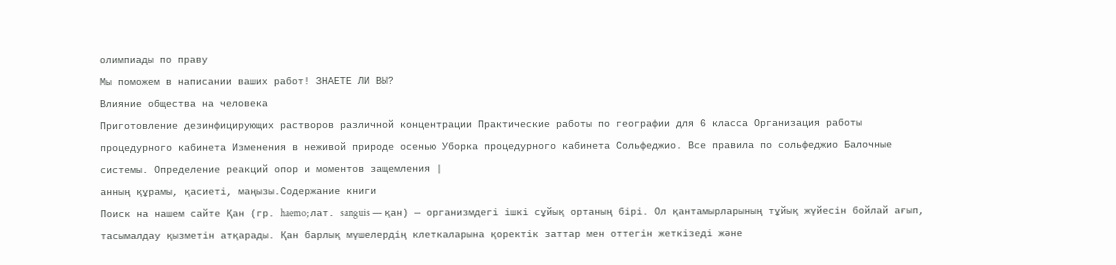олимпиады по праву
Мы поможем в написании ваших работ! ЗНАЕТЕ ЛИ ВЫ?
Влияние общества на человека
Приготовление дезинфицирующих растворов различной концентрации Практические работы по географии для 6 класса Организация работы процедурного кабинета Изменения в неживой природе осенью Уборка процедурного кабинета Сольфеджио. Все правила по сольфеджио Балочные системы. Определение реакций опор и моментов защемления |
анның құрамы, қасиеті, маңызы.Содержание книги
Поиск на нашем сайте Қан (гр. haemo; лат. sanguis — қан) — организмдегі ішкі сұйық ортаның бірі. Ол қантамырларының тұйық жүйесін бойлай ағып, тасымалдау қызметін атқарады. Қан барлық мүшелердің клеткаларына қоректік заттар мен оттегін жеткізеді және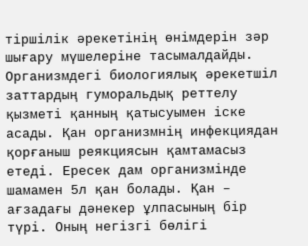тіршілік әрекетінің өнімдерін зәр шығару мүшелеріне тасымалдайды. Организмдегі биологиялық әрекетшіл заттардың гуморальдық реттелу қызметі қанның қатысуымен іске асады. Қан организмнің инфекциядан қорғаныш реякциясын қамтамасыз етеді. Ересек дам организмінде шамамен 5л қан болады. Қан – ағзадағы дәнекер ұлпасының бір түрі. Оның негізгі бөлігі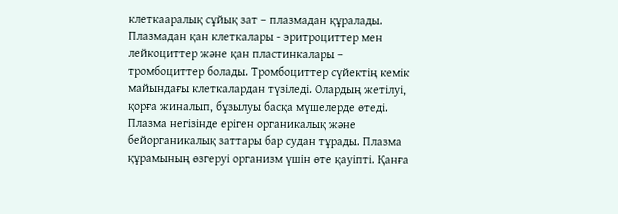клеткааралық сұйық зат – плазмадан құралады. Плазмадан қан клеткалары - эритроциттер мен лейкоциттер және қан пластинкалары – тромбоциттер болады. Тромбоциттер сүйектің кемік майындағы клеткалардан түзіледі. Олардың жетілуі, қорға жиналып, бұзылуы басқа мүшелерде өтеді. Плазма негізінде еріген органикалық және бейорганикалық заттары бар судан тұрады. Плазма құрамының өзгеруі организм үшін өте қауіпті. Қанға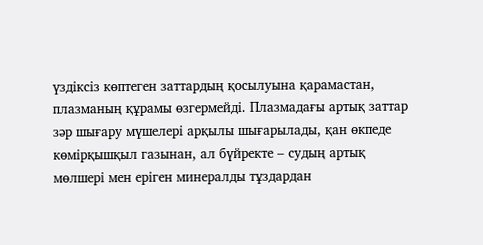үздіксіз көптеген заттардың қосылуына қарамастан, плазманың құрамы өзгермейді. Плазмадағы артық заттар зәр шығару мүшелері арқылы шығарылады, қан өкпеде көмірқышқыл газынан, ал бүйректе – судың артық мөлшері мен еріген минералды тұздардан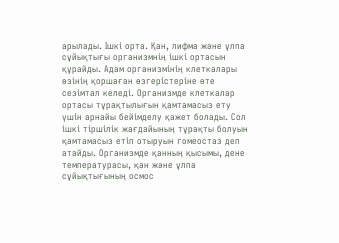арылады. Ішкі орта. Қан, лифма және ұлпа сұйықтығы организмнің ішкі ортасын құрайды. Адам организмінің клеткалары өзінің қоршаған өзгерістеріне өте сезімтал келеді. Организмде клеткалар ортасы тұрақтылығын қамтамасыз ету үшін арнайы бейімделу қажет болады. Сол ішкі тіршілік жағдайының тұрақты болуын қамтамасыз етіп отыруын гомеостаз деп атайды. Организмде қанның қысымы, дене температурасы, қан және ұлпа сұйықтығының осмос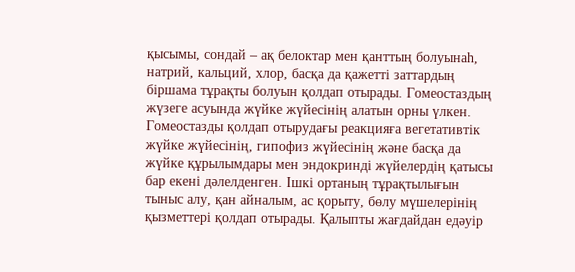қысымы, сондай – ақ белоктар мен қанттың болуынаһ, натрий, кальций, хлор, басқа да қажетті заттардың біршама тұрақты болуын қолдап отырады. Гомеостаздың жүзеге асуында жүйке жүйесінің алатын орны үлкен. Гомеостазды қолдап отырудағы реакцияға вегетативтік жүйке жүйесінің, гипофиз жүйесінің және басқа да жүйке құрылымдары мен эндокринді жүйелердің қатысы бар екені дәлелденген. Ішкі ортаның тұрақтылығын тыныс алу, қан айналым, ас қорыту, бөлу мүшелерінің қызметтері қолдап отырады. Қалыпты жағдайдан едәуір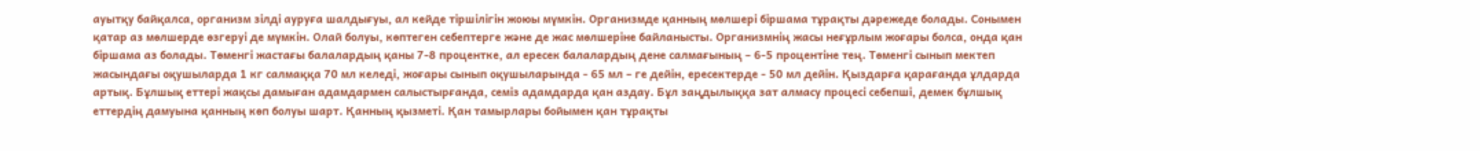ауытқу байқалса, организм зілді ауруға шалдығуы, ал кейде тіршілігін жоюы мүмкін. Организмде қанның мөлшері біршама тұрақты дәрежеде болады. Сонымен қатар аз мөлшерде өзгеруі де мүмкін. Олай болуы, көптеген себептерге және де жас мөлшеріне байланысты. Организмнің жасы неғұрлым жоғары болса, онда қан біршама аз болады. Төменгі жастағы балалардың қаны 7-8 процентке, ал ересек балалардың дене салмағының – 6-5 процентіне тең. Төменгі сынып мектеп жасындағы оқушыларда 1 кг салмаққа 70 мл келеді, жоғары сынып оқушыларында - 65 мл – ге дейін, ересектерде - 50 мл дейін. Қыздарға қарағанда ұлдарда артық. Бұлшық еттері жақсы дамыған адамдармен салыстырғанда, семіз адамдарда қан аздау. Бұл заңдылыққа зат алмасу процесі себепші, демек бұлшық еттердің дамуына қанның көп болуы шарт. Қанның қызметі. Қан тамырлары бойымен қан тұрақты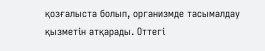қозғалыста болып, организмде тасымалдау қызметін атқарады. Оттегі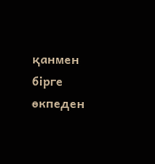қанмен бірге өкпеден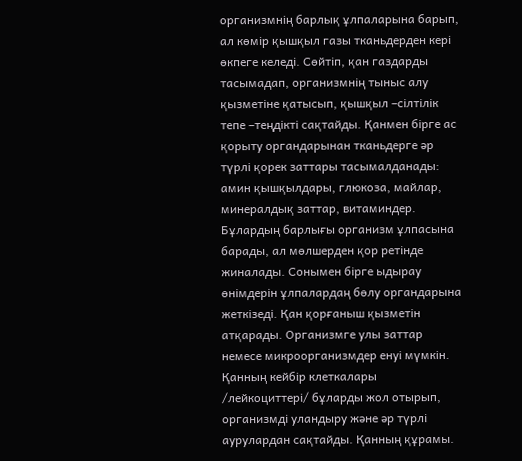организмнің барлық ұлпаларына барып, ал көмір қышқыл газы тканьдерден кері өкпеге келеді. Сөйтіп, қан газдарды тасымадап, организмнің тыныс алу қызметіне қатысып, қышқыл –сілтілік тепе –теңдікті сақтайды. Қанмен бірге ас қорыту органдарынан тканьдерге әр түрлі қорек заттары тасымалданады: амин қышқылдары, глюкоза, майлар, минералдық заттар, витаминдер. Бұлардың барлығы организм ұлпасына барады, ал мөлшерден қор ретінде жиналады. Сонымен бірге ыдырау өнімдерін ұлпалардаң бөлу органдарына жеткізеді. Қан қорғаныш қызметін атқарады. Организмге улы заттар немесе микроорганизмдер енуі мүмкін. Қанның кейбір клеткалары /лейкоциттері/ бұларды жол отырып, организмді уландыру және әр түрлі аурулардан сақтайды. Қанның құрамы.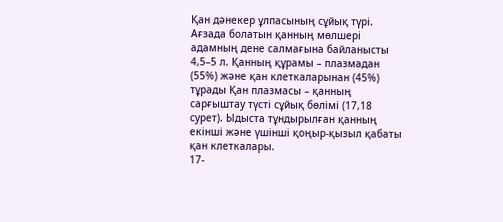Қан дәнекер ұлпасының сұйық түрі. Ағзада болатын қанның мөлшері адамның дене салмағына байланысты 4,5–5 л. Қанның құрамы – плазмадан (55%) және қан клеткаларынан (45%) тұрады Қан плазмасы – қанның сарғыштау түсті сұйық бөлімі (17,18 сурет). Ыдыста тұндырылған қанның екінші және үшінші қоңыр-қызыл қабаты қан клеткалары.
17-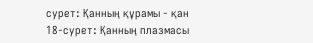сурет: Қанның құрамы - қан 18-сурет: Қанның плазмасы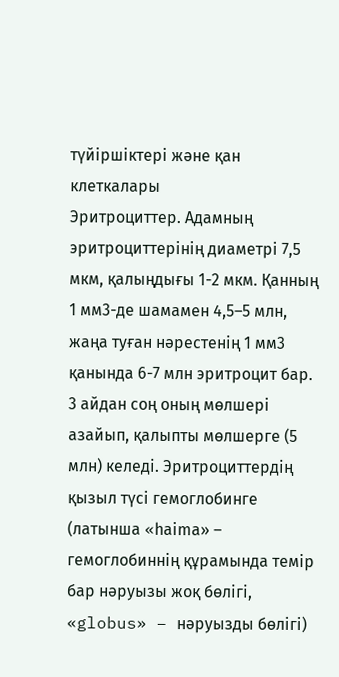түйіршіктері және қан клеткалары
Эритроциттер. Адамның эритроциттерінің диаметрі 7,5 мкм, қалыңдығы 1-2 мкм. Қанның 1 мм3-де шамамен 4,5–5 млн, жаңа туған нәрестенің 1 мм3 қанында 6-7 млн эритроцит бар. 3 айдан соң оның мөлшері азайып, қалыпты мөлшерге (5 млн) келеді. Эритроциттердің қызыл түсі гемоглобинге (латынша «haіma» – гемоглобиннің құрамында темір бар нәруызы жоқ бөлігі, «globus» – нәруызды бөлігі)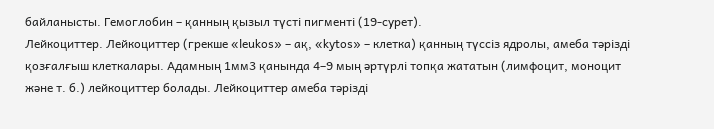байланысты. Гемоглобин – қанның қызыл түсті пигменті (19-сурет).
Лейкоциттер. Лейкоциттер (грекше «leukos» – ақ, «kytos» – клетка) қанның түссіз ядролы, амеба тәрізді қозғалғыш клеткалары. Адамның 1мм3 қанында 4–9 мың әртүрлі топқа жататын (лимфоцит, моноцит және т. б.) лейкоциттер болады. Лейкоциттер амеба тәрізді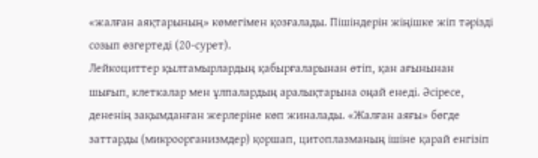«жалған аяқтарының» көмегімен қозғалады. Пішіндерін жіңішке жіп тәрізді созып өзгертеді (20-сурет).
Лейкоциттер қылтамырлардың қабырғаларынан өтіп, қан ағынынан шығып, клеткалар мен ұлпалардың аралықтарына оңай енеді. Әсіресе, дененің зақымданған жерлеріне көп жиналады. «Жалған аяғы» бөгде заттарды (микроорганизмдер) қоршап, цитоплазманың ішіне қарай енгізіп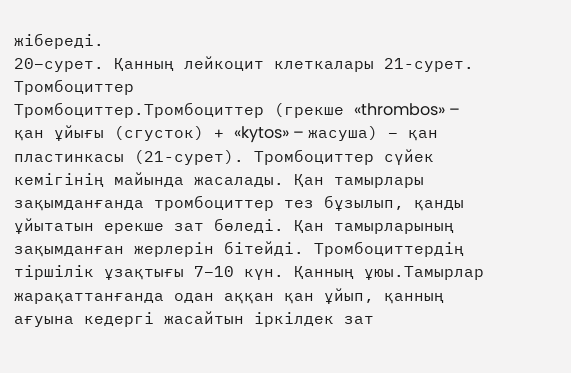жібереді.
20–сурет. Қанның лейкоцит клеткалары 21-сурет. Тромбоциттер
Тромбоциттер.Тромбоциттер (грекше «thrombos» – қан ұйығы (сгусток) + «kytos» – жасуша) – қан пластинкасы (21-сурет). Тромбоциттер сүйек кемігінің майында жасалады. Қан тамырлары зақымданғанда тромбоциттер тез бұзылып, қанды ұйытатын ерекше зат бөледі. Қан тамырларының зақымданған жерлерін бітейді. Тромбоциттердің тіршілік ұзақтығы 7–10 күн. Қанның ұюы.Тамырлар жарақаттанғанда одан аққан қан ұйып, қанның ағуына кедергі жасайтын іркілдек зат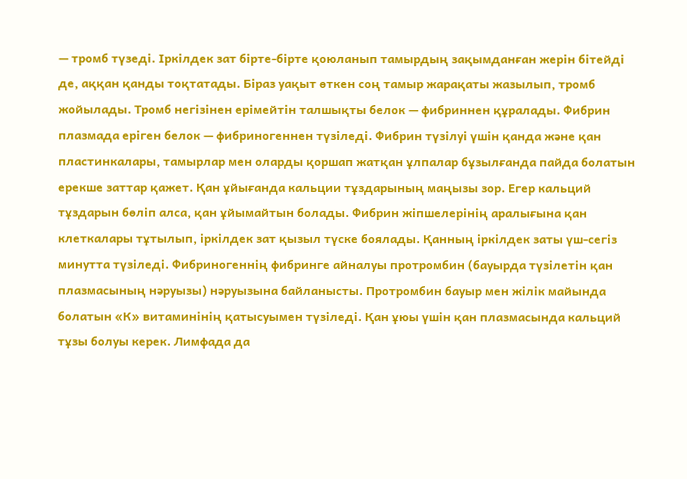— тромб түзеді. Іркілдек зат бірте-бірте қоюланып тамырдың зақымданған жерін бітейді де, аққан қанды тоқтатады. Біраз уақыт өткен соң тамыр жарақаты жазылып, тромб жойылады. Тромб негізінен ерімейтін талшықты белок — фибриннен құралады. Фибрин плазмада еріген белок — фибриногеннен түзіледі. Фибрин түзілуі үшін қанда және қан пластинкалары, тамырлар мен оларды қоршап жатқан ұлпалар бұзылғанда пайда болатын ерекше заттар қажет. Қан ұйығанда кальции тұздарының маңызы зор. Егер кальций тұздарын бөліп алса, қан ұйымайтын болады. Фибрин жіпшелерінің аралығына қан клеткалары тұтылып, іркілдек зат қызыл түске боялады. Қанның іркілдек заты үш-сегіз минутта түзіледі. Фибриногеннің фибринге айналуы протромбин (бауырда түзілетін қан плазмасының нәруызы) нәруызына байланысты. Протромбин бауыр мен жілік майында болатын «К» витаминінің қатысуымен түзіледі. Қан ұюы үшін қан плазмасында кальций тұзы болуы керек. Лимфада да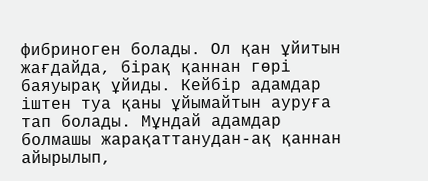фибриноген болады. Ол қан ұйитын жағдайда, бірақ қаннан гөрі баяуырақ ұйиды. Кейбір адамдар іштен туа қаны ұйымайтын ауруға тап болады. Мұндай адамдар болмашы жарақаттанудан-ақ қаннан айырылып,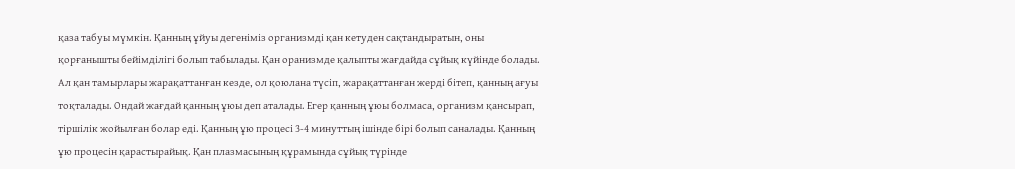қаза табуы мүмкін. Қанның ұйуы дегеніміз организмді қан кетуден сақтандыратын, оны қорғанышты бейімділігі болып табылады. Қан оранизмде қалыпты жағдайда сұйық күйінде болады. Ал қан тамырлары жарақаттанған кезде, ол қоюлана түсіп, жарақаттанған жерді бітеп, қанның ағуы тоқталады. Ондай жағдай қанның ұюы деп аталады. Егер қанның ұюы болмаса, организм қансырап, тіршілік жойылған болар еді. Қанның ұю процесі 3-4 минуттың ішінде бірі болып саналады. Қанның ұю процесін қарастырайық. Қан плазмасының құрамында сұйық түрінде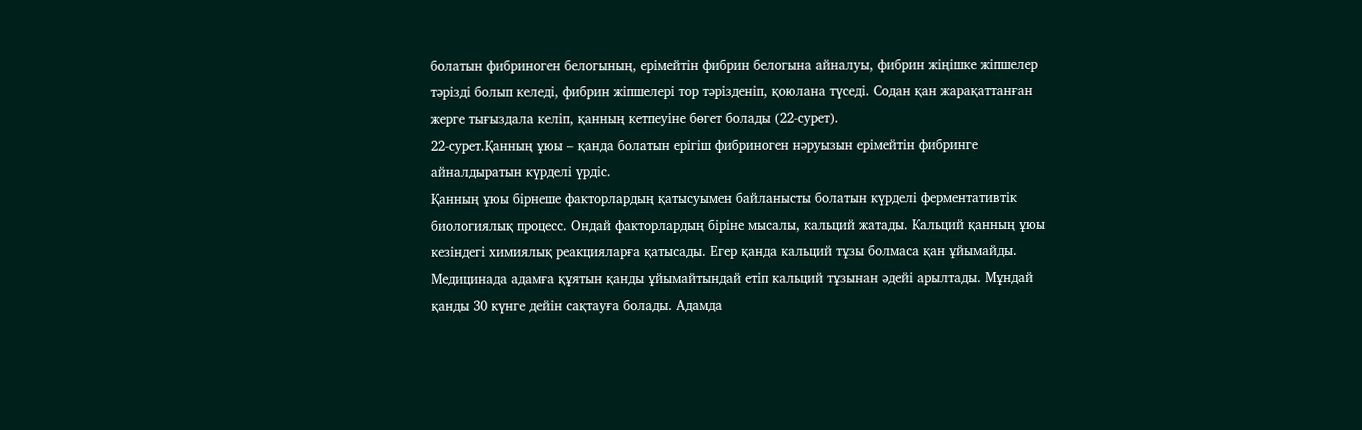болатын фибриноген белогының, ерімейтін фибрин белогына айналуы, фибрин жіңішке жіпшелер тәрізді болып келеді, фибрин жіпшелері тор тәрізденіп, қоюлана түседі. Содан қан жарақаттанған жерге тығыздала келіп, қанның кетпеуіне бөгет болады (22-сурет).
22-сурет.Қанның ұюы – қанда болатын ерігіш фибриноген нәруызын ерімейтін фибринге айналдыратын күрделі үрдіс.
Қанның ұюы бірнеше факторлардың қатысуымен байланысты болатын күрделі ферментативтік биологиялық процесс. Ондай факторлардың біріне мысалы, кальций жатады. Кальций қанның ұюы кезіндегі химиялық реакцияларға қатысады. Егер қанда кальций тұзы болмаса қан ұйымайды. Медицинада адамға құятын қанды ұйымайтындай етіп кальций тұзынан әдейі арылтады. Мұндай қанды 30 күнге дейін сақтауға болады. Адамда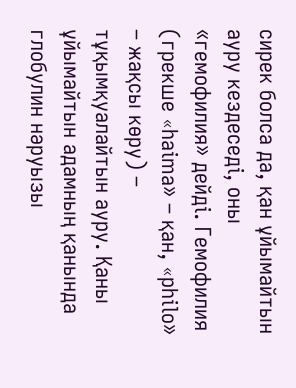сирек болса да, қан ұйымайтын ауру кездеседі, оны «гемофилия» дейді. Гемофилия (грекше «haіma» – қан, «phіlo» – жақсы көру) – тұқымқуалайтын ауру. Қаны ұйымайтын адамның қанында глобулин нәруызы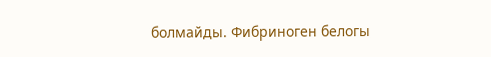болмайды. Фибриноген белогы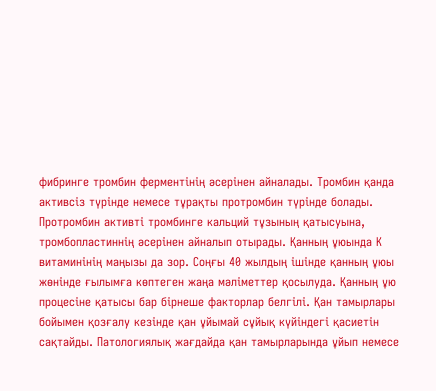фибринге тромбин ферментінің әсерінен айналады. Тромбин қанда активсіз түрінде немесе тұрақты протромбин түрінде болады. Протромбин активті тромбинге кальций тұзының қатысуына, тромбопластиннің әсерінен айналып отырады. Қанның ұюында К витаминінің маңызы да зор. Соңғы 40 жылдың ішінде қанның ұюы жөнінде ғылымға көптеген жаңа мәліметтер қосылуда. Қанның ұю процесіне қатысы бар бірнеше факторлар белгілі. Қан тамырлары бойымен қозғалу кезінде қан ұйымай сұйық күйіндегі қасиетін сақтайды. Патологиялық жағдайда қан тамырларында ұйып немесе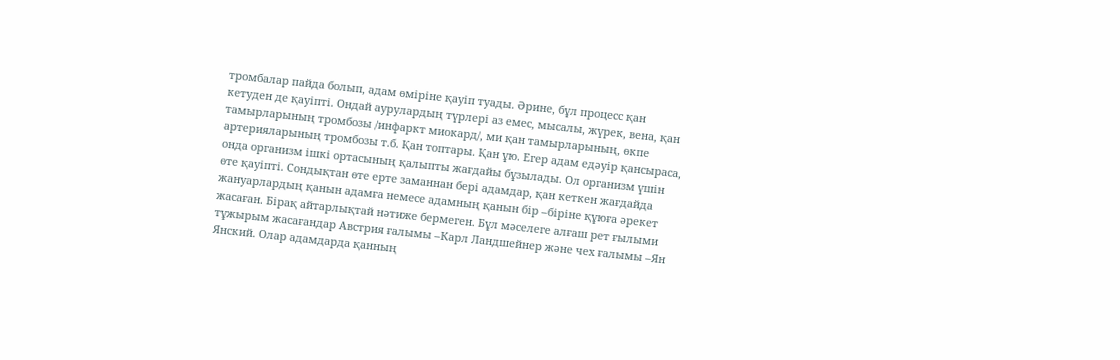тромбалар пайда болып, адам өміріне қауіп туады. Әрине, бұл процесс қан кетуден де қауіпті. Ондай аурулардың түрлері аз емес, мысалы, жүрек, вена, қан тамырларының тромбозы /инфаркт миокард/, ми қан тамырларының, өкпе артерияларының тромбозы т.б. Қан топтары. Қан ұю. Егер адам едәуір қансыраса, онда организм ішкі ортасының қалыпты жағдайы бұзылады. Ол организм үшін өте қауіпті. Сондықтан өте ерте заманнан бері адамдар, қан кеткен жағдайда жануарлардың қанын адамға немесе адамның қанын бір –біріне құюға әрекет жасаған. Бірақ айтарлықтай нәтиже бермеген. Бұл мәселеге алғаш рет ғылыми тұжырым жасағандар Австрия ғалымы –Карл Ландшейнер және чех ғалымы –Ян Янский. Олар адамдарда қанның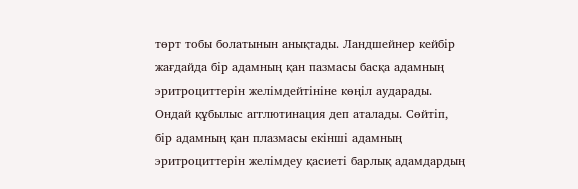төрт тобы болатынын анықтады. Ландшейнер кейбір жағдайда бір адамның қан пазмасы басқа адамның эритроциттерін желімдейтініне көңіл аударады. Ондай құбылыс агглютинация деп аталады. Сөйтіп, бір адамның қан плазмасы екінші адамның эритроциттерін желімдеу қасиеті барлық адамдардың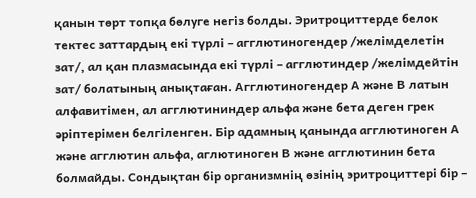қанын төрт топқа бөлуге негіз болды. Эритроциттерде белок тектес заттардың екі түрлі – агглютиногендер /желімделетін зат/, ал қан плазмасында екі түрлі – агглютиндер /желімдейтін зат/ болатының анықтаған. Агглютиногендер А және В латын алфавитімен, ал агглютининдер альфа және бета деген грек әріптерімен белгіленген. Бір адамның қанында агглютиноген А және агглютин альфа, аглютиноген В және агглютинин бета болмайды. Сондықтан бір организмнің өзінің эритроциттері бір –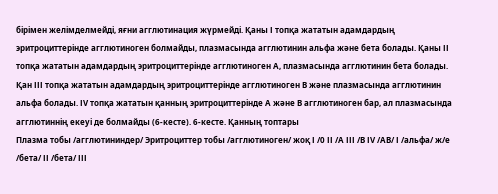бірімен желімделмейді, яғни агглютинация жүрмейді. Қаны І топқа жататын адамдардың эритроциттерінде агглютиноген болмайды, плазмасында агглютинин альфа және бета болады. Қаны ІІ топқа жататын адамдардың эритроциттерінде агглютиноген А, плазмасында агглютинин бета болады. Қан ІІІ топқа жататын адамдардың эритроциттерінде агглютиноген В және плазмасында агглютинин альфа болады. ІV топқа жататын қанның эритроциттерінде А және В агглютиноген бар, ал плазмасында агглютиннің екеуі де болмайды (6-кесте). 6-кесте. Қанның топтары
Плазма тобы /агглютининдер/ Эритроциттер тобы /агглютиноген/ жоқ І /0 ІІ /А ІІІ /В ІV /АВ/ І /альфа/ ж/е /бета/ ІІ /бета/ ІІІ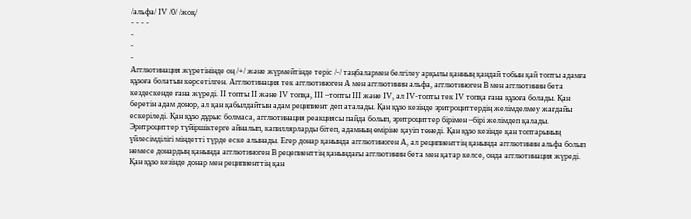/альфа/ ІV /0/ /жоқ/
- - - -
-
-
-
Агглютинация жүретінінде оң /+/ және жүрмейтінде теріс /-/ таңбалармен белгілеу арқылы қанның қандай тобын қай топты адамға құюға болатын көрсетілген. Агглютинация тек агглютиноген А мен агглютинин альфа, агглютиноген В мен агглютинин бета кездескенде ғана жүреді. ІІ топты ІІ және ІV топқа, ІІІ –топты ІІІ және ІV, ал ІV-топты тек ІV топқа ғана құюға болады. Қан беретін адам донор, ал қан қабылдайтын адам реципиент деп аталады. Қан құю кезінде эритроциттердің желімделмеу жағдайы ескеріледі. Қан құю дұрыс болмаса, агглютинация реакциясы пайда болып, эритроциттер бірімен –бірі желімдеп қалады. Эритроциттер түйіршіктерге айналып, капиллярларды бітеп, адамның өміріне қауіп төнеді. Қан құю кезінде қан топтарының үйлесімділігі міндетті түрде еске алынады. Егер донар қанында агглютиноген А, ал реципиенттің қанында агглютинин альфа болып немесе донардың қанында агглютиноген В рецепиенттің қанындағы агглютинин бета мен қатар келсе, онда агглютинация жүреді. Қан құю кезінде донар мен реципиенттің қан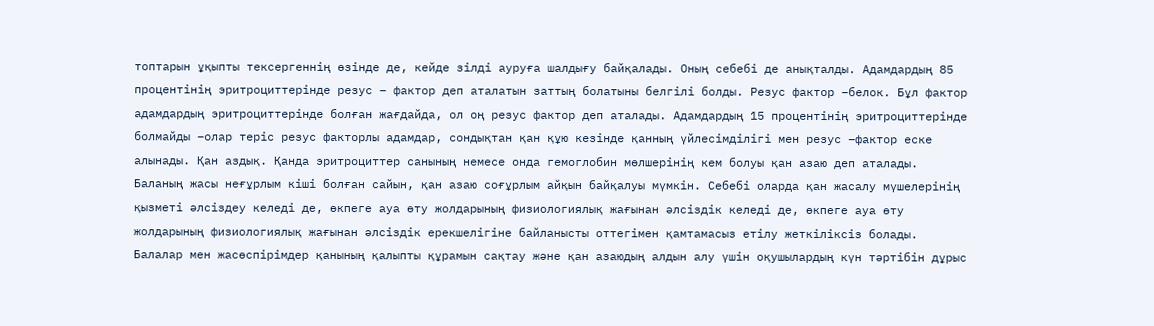топтарын ұқыпты тексергеннің өзінде де, кейде зілді ауруға шалдығу байқалады. Оның себебі де анықталды. Адамдардың 85 процентінің эритроциттерінде резус – фактор деп аталатын заттың болатыны белгілі болды. Резус фактор –белок. Бұл фактор адамдардың эритроциттерінде болған жағдайда, ол оң резус фактор деп аталады. Адамдардың 15 процентінің эритроциттерінде болмайды –олар теріс резус факторлы адамдар, сондықтан қан құю кезінде қанның үйлесімділігі мен резус –фактор еске алынады. Қан аздық. Қанда эритроциттер санының немесе онда гемоглобин мөлшерінің кем болуы қан азаю деп аталады. Баланың жасы неғұрлым кіші болған сайын, қан азаю соғұрлым айқын байқалуы мүмкін. Себебі оларда қан жасалу мүшелерінің қызметі әлсіздеу келеді де, өкпеге ауа өту жолдарының физиологиялық жағынан әлсіздік келеді де, өкпеге ауа өту жолдарының физиологиялық жағынан әлсіздік ерекшелігіне байланысты оттегімен қамтамасыз етілу жеткіліксіз болады. Балалар мен жасөспірімдер қанының қалыпты құрамын сақтау және қан азаюдың алдын алу үшін оқушылардың күн тәртібін дұрыс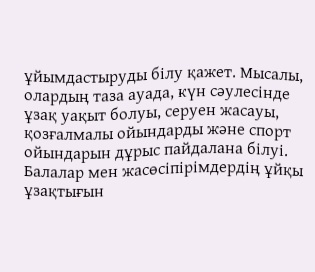ұйымдастыруды білу қажет. Мысалы, олардың таза ауада, күн сәулесінде ұзақ уақыт болуы, серуен жасауы, қозғалмалы ойындарды және спорт ойындарын дұрыс пайдалана білуі. Балалар мен жасөсіпірімдердің ұйқы ұзақтығын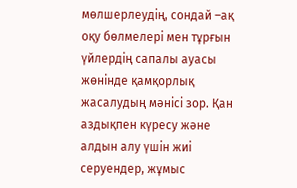мөлшерлеудің, сондай –ақ оқу бөлмелері мен тұрғын үйлердің сапалы ауасы жөнінде қамқорлық жасалудың мәнісі зор. Қан аздықпен күресу және алдын алу үшін жиі серуендер, жұмыс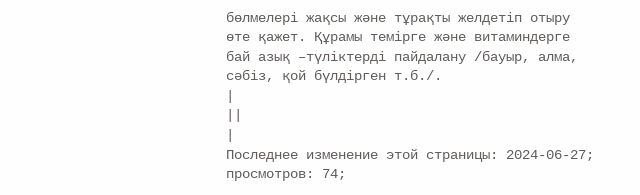бөлмелері жақсы және тұрақты желдетіп отыру өте қажет. Құрамы темірге және витаминдерге бай азық –түліктерді пайдалану /бауыр, алма, сәбіз, қой бүлдірген т.б./.
|
||
|
Последнее изменение этой страницы: 2024-06-27; просмотров: 74;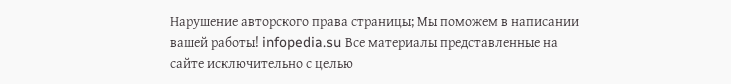Нарушение авторского права страницы; Мы поможем в написании вашей работы! infopedia.su Все материалы представленные на сайте исключительно с целью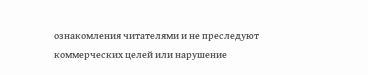ознакомления читателями и не преследуют коммерческих целей или нарушение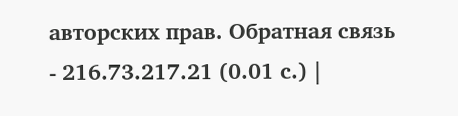авторских прав. Обратная связь - 216.73.217.21 (0.01 с.) |